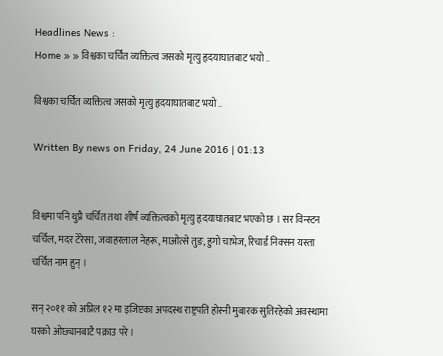Headlines News :
Home » » विश्वका चर्चित व्यक्तित्व जसको मृत्यु हृदयाघातबाट भयो ..

विश्वका चर्चित व्यक्तित्व जसको मृत्यु हृदयाघातबाट भयो ..

Written By news on Friday, 24 June 2016 | 01:13


विश्वमा पनि थुप्रै चर्चित तथा शीर्ष व्यक्तित्वको मृत्यु हृदयाघातबाट भएको छ । सर विन्स्टन चर्चिल, मदर टेरेसा, जवाहरलाल नेहरू, माओत्से तुङ, हुगो चाभेज, रिचार्ड निक्सन यस्ता चर्चित नाम हुन् ।

सन् २०११ को अप्रिल १२ मा इजिप्टका अपदस्थ राष्ट्रपति होस्नी मुबारक सुतिरहेको अवस्थामा घरको ओछ्यानबाटै पक्राउ परे ।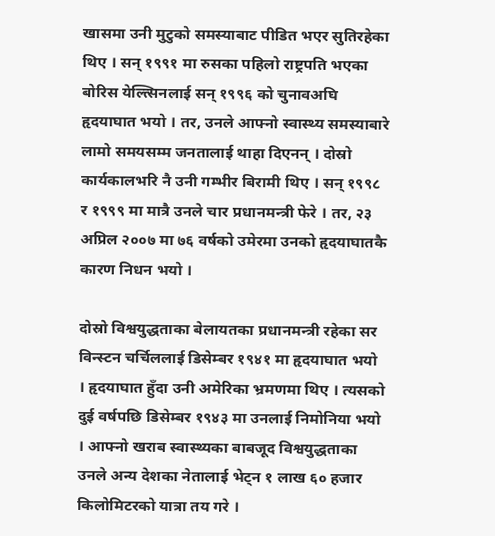खासमा उनी मुटुको समस्याबाट पीडित भएर सुतिरहेका थिए । सन् १९९१ मा रुसका पहिलो राष्ट्रपति भएका बोरिस येल्त्सिनलाई सन् १९९६ को चुनावअघि हृदयाघात भयो । तर, उनले आफ्नो स्वास्थ्य समस्याबारे लामो समयसम्म जनतालाई थाहा दिएनन् । दोस्रो कार्यकालभरि नै उनी गम्भीर बिरामी थिए । सन् १९९८ र १९९९ मा मात्रै उनले चार प्रधानमन्त्री फेरे । तर, २३ अप्रिल २००७ मा ७६ वर्षको उमेरमा उनको हृदयाघातकै कारण निधन भयो ।

दोस्रो विश्वयुद्धताका बेलायतका प्रधानमन्त्री रहेका सर विन्स्टन चर्चिललाई डिसेम्बर १९४१ मा हृदयाघात भयो । हृदयाघात हुँदा उनी अमेरिका भ्रमणमा थिए । त्यसको दुई वर्षपछि डिसेम्बर १९४३ मा उनलाई निमोनिया भयो । आफ्नो खराब स्वास्थ्यका बाबजूद विश्वयुद्धताका उनले अन्य देशका नेतालाई भेट्न १ लाख ६० हजार किलोमिटरको यात्रा तय गरे ।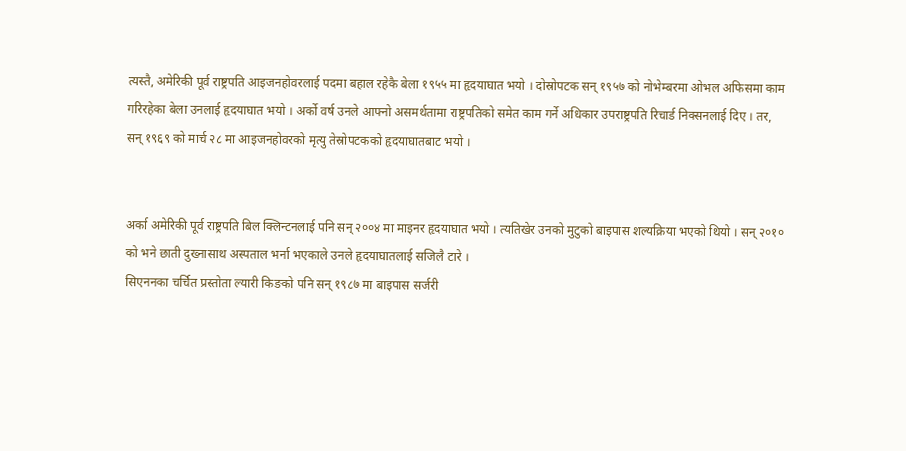त्यस्तै, अमेरिकी पूर्व राष्ट्रपति आइजनहोवरलाई पदमा बहाल रहेकै बेला १९५५ मा हृदयाघात भयो । दोस्रोपटक सन् १९५७ को नोभेम्बरमा ओभल अफिसमा काम गरिरहेका बेला उनलाई हृदयाघात भयो । अर्को वर्ष उनले आफ्नो असमर्थतामा राष्ट्रपतिको समेत काम गर्ने अधिकार उपराष्ट्रपति रिचार्ड निक्सनलाई दिए । तर, सन् १९६९ को मार्च २८ मा आइजनहोवरको मृत्यु तेस्रोपटकको हृदयाघातबाट भयो ।


अर्का अमेरिकी पूर्व राष्ट्रपति बिल क्लिन्टनलाई पनि सन् २००४ मा माइनर हृदयाघात भयो । त्यतिखेर उनको मुटुको बाइपास शल्यक्रिया भएको थियो । सन् २०१० को भने छाती दुख्नासाथ अस्पताल भर्ना भएकाले उनले हृदयाघातलाई सजिलै टारे ।
सिएननका चर्चित प्रस्तोता ल्यारी किङको पनि सन् १९८७ मा बाइपास सर्जरी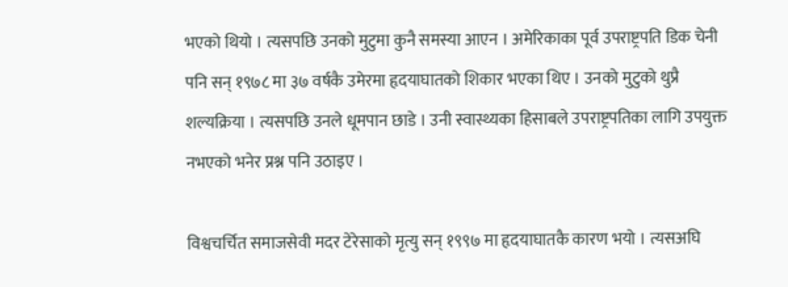भएको थियो । त्यसपछि उनको मुटुमा कुनै समस्या आएन । अमेरिकाका पूर्व उपराष्ट्रपति डिक चेनी पनि सन् १९७८ मा ३७ वर्षकै उमेरमा हृदयाघातको शिकार भएका थिए । उनको मुटुको थुप्रै शल्यक्रिया । त्यसपछि उनले धूमपान छाडे । उनी स्वास्थ्यका हिसाबले उपराष्ट्रपतिका लागि उपयुक्त नभएको भनेर प्रश्न पनि उठाइए ।

विश्वचर्चित समाजसेवी मदर टेरेसाको मृत्यु सन् १९९७ मा हृदयाघातकै कारण भयो । त्यसअघि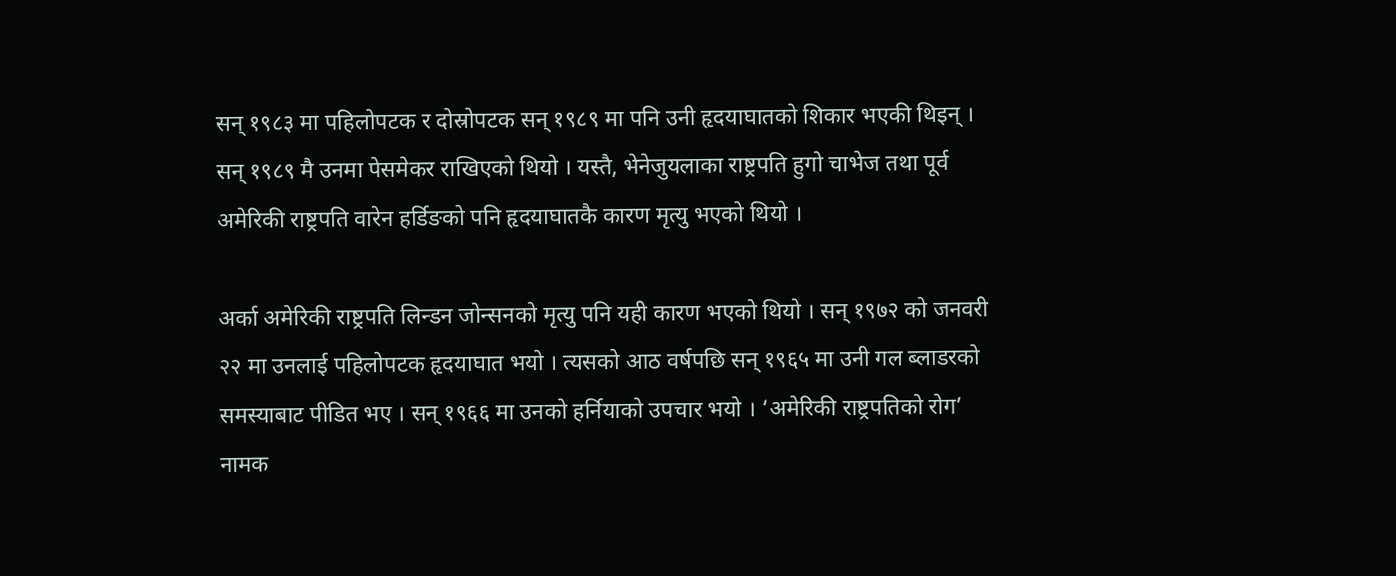सन् १९८३ मा पहिलोपटक र दोस्रोपटक सन् १९८९ मा पनि उनी हृदयाघातको शिकार भएकी थिइन् । सन् १९८९ मै उनमा पेसमेकर राखिएको थियो । यस्तै, भेनेजुयलाका राष्ट्रपति हुगो चाभेज तथा पूर्व अमेरिकी राष्ट्रपति वारेन हर्डिङको पनि हृदयाघातकै कारण मृत्यु भएको थियो ।

अर्का अमेरिकी राष्ट्रपति लिन्डन जोन्सनको मृत्यु पनि यही कारण भएको थियो । सन् १९७२ को जनवरी २२ मा उनलाई पहिलोपटक हृदयाघात भयो । त्यसको आठ वर्षपछि सन् १९६५ मा उनी गल ब्लाडरको समस्याबाट पीडित भए । सन् १९६६ मा उनको हर्नियाको उपचार भयो । ‘अमेरिकी राष्ट्रपतिको रोग’ नामक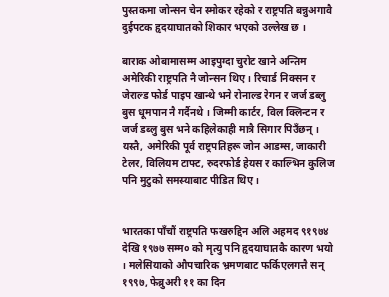पुस्तकमा जोन्सन चेन स्मोकर रहेको र राष्ट्रपति बन्नुअगावै दुईपटक हृदयाघातको शिकार भएको उल्लेख छ ।

बाराक ओबामासम्म आइपुग्दा चुरोट खाने अन्तिम अमेरिकी राष्ट्रपति नै जोन्सन थिए । रिचार्ड निक्सन र जेराल्ड फोर्ड पाइप खान्थे भने रोनाल्ड रेगन र जर्ज डब्लु बुस धूमपान नै गर्दैनथे । जिम्मी कार्टर, विल क्लिन्टन र जर्ज डब्लु बुस भने कहिलेकाही मात्रै सिगार पिउँछन् । यस्तै, अमेरिकी पूर्व राष्ट्रपतिहरू जोन आडम्स, जाकारी टेलर, विलियम टाफ्ट, रुदरफोर्ड हेयस र काल्भिन कुलिज पनि मुटुको समस्याबाट पीडित थिए ।


भारतका पाँचौं राष्ट्रपति फखरुद्दिन अलि अहमद ९१९७४ देखि १९७७ सम्म० को मृत्यु पनि हृदयाघातकै कारण भयो । मलेसियाको औपचारिक भ्रमणबाट फर्किएलगत्तै सन् १९९७, फेब्रुअरी ११ का दिन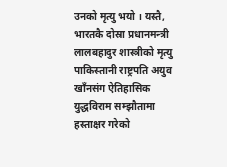उनको मृत्यु भयो । यस्तै, भारतकै दोस्रा प्रधानमन्त्री लालबहादुर शास्त्रीको मृत्यु पाकिस्तानी राष्ट्रपति अयुव खाँनसंग ऐतिहासिक युद्धविराम सम्झौतामा हस्ताक्षर गरेको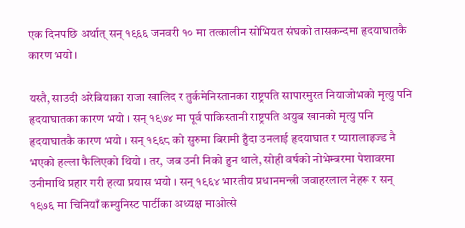एक दिनपछि अर्थात् सन् १९६६ जनवरी १० मा तत्कालीन सोभियत संघको तासकन्दमा हृदयाघातकै कारण भयो ।

यस्तै, साउदी अरेबियाका राजा खालिद र तुर्कमेनिस्तानका राष्ट्रपति सापारमुरत नियाजोभको मृत्यु पनि हृदयाघातका कारण भयो । सन् १९७४ मा पूर्व पाकिस्तानी राष्ट्रपति अयुब खानको मृत्यु पनि हृदयाघातकै कारण भयो । सन् १९६८ को सुरुमा बिरामी हुँदा उनलाई हृदयाघात र प्यारालाइज्ड नै भएको हल्ला फैलिएको थियो । तर, जब उनी निको हुन थाले, सोही वर्षको नोभेम्बरमा पेशावरमा उनीमाथि प्रहार गरी हत्या प्रयास भयो । सन् १९६४ भारतीय प्रधानमन्त्री जवाहरलाल नेहरू र सन् १९७६ मा चिनियाँ कम्युनिस्ट पार्टीका अध्यक्ष माओत्से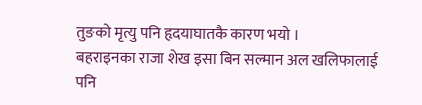तुङको मृत्यु पनि हृदयाघातकै कारण भयो ।
बहराइनका राजा शेख इसा बिन सल्मान अल खलिफालाई पनि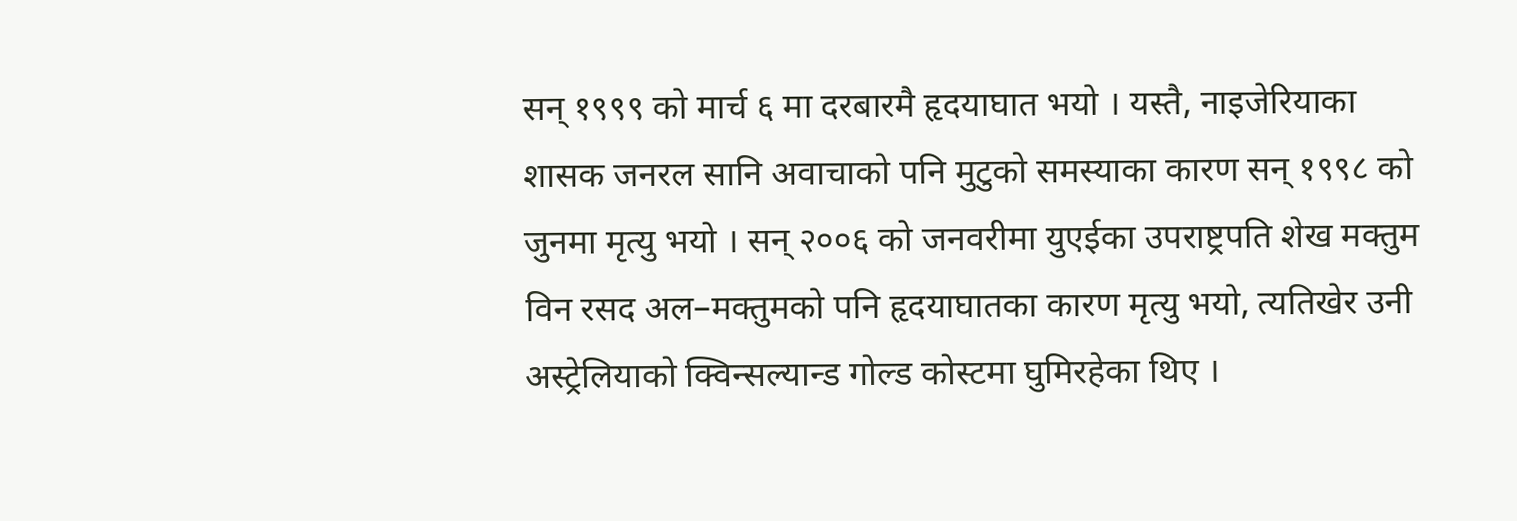सन् १९९९ को मार्च ६ मा दरबारमै हृदयाघात भयो । यस्तै, नाइजेरियाका शासक जनरल सानि अवाचाको पनि मुटुको समस्याका कारण सन् १९९८ को जुनमा मृत्यु भयो । सन् २००६ को जनवरीमा युएईका उपराष्ट्रपति शेख मक्तुम विन रसद अल–मक्तुमको पनि हृदयाघातका कारण मृत्यु भयो, त्यतिखेर उनी अस्ट्रेलियाको क्विन्सल्यान्ड गोल्ड कोस्टमा घुमिरहेका थिए ।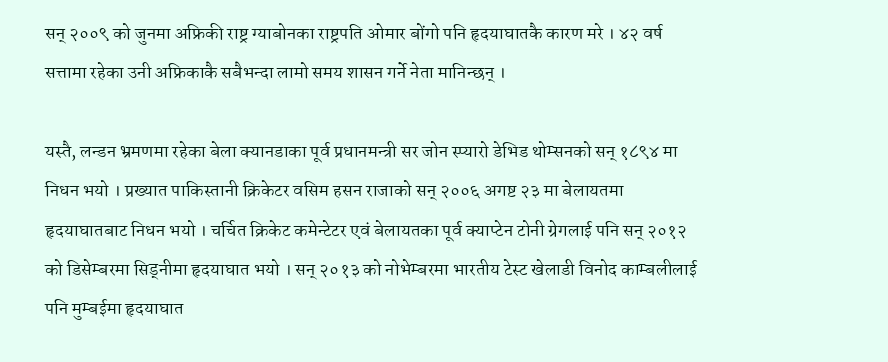सन् २००९ को जुनमा अफ्रिकी राष्ट्र ग्याबोनका राष्ट्रपति ओमार बोंगो पनि हृदयाघातकै कारण मरे । ४२ वर्ष सत्तामा रहेका उनी अफ्रिकाकै सबैभन्दा लामो समय शासन गर्ने नेता मानिन्छन् ।

यस्तै, लन्डन भ्रमणमा रहेका बेला क्यानडाका पूर्व प्रधानमन्त्री सर जोन स्प्यारो डेभिड थोम्सनको सन् १८९४ मा निधन भयो । प्रख्यात पाकिस्तानी क्रिकेटर वसिम हसन राजाको सन् २००६ अगष्ट २३ मा बेलायतमा हृदयाघातबाट निधन भयो । चर्चित क्रिकेट कमेन्टेटर एवं बेलायतका पूर्व क्याप्टेन टोनी ग्रेगलाई पनि सन् २०१२ को डिसेम्बरमा सिड्नीमा हृदयाघात भयो । सन् २०१३ को नोभेम्बरमा भारतीय टेस्ट खेलाडी विनोद काम्बलीलाई पनि मुम्बईमा हृदयाघात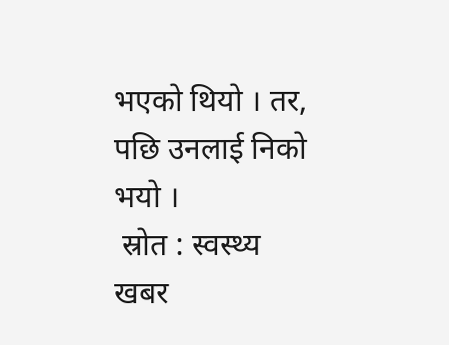भएको थियो । तर, पछि उनलाई निको भयो ।
 स्रोत : स्वस्थ्य खबर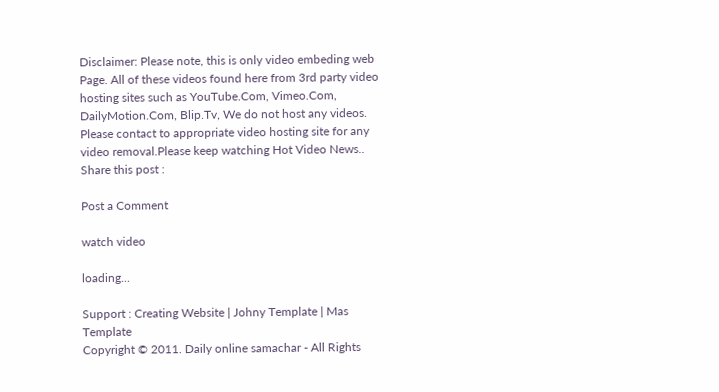Disclaimer: Please note, this is only video embeding web Page. All of these videos found here from 3rd party video hosting sites such as YouTube.Com, Vimeo.Com, DailyMotion.Com, Blip.Tv, We do not host any videos. Please contact to appropriate video hosting site for any video removal.Please keep watching Hot Video News..
Share this post :

Post a Comment

watch video

loading...

Support : Creating Website | Johny Template | Mas Template
Copyright © 2011. Daily online samachar - All Rights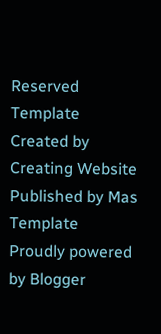Reserved
Template Created by Creating Website Published by Mas Template
Proudly powered by Blogger